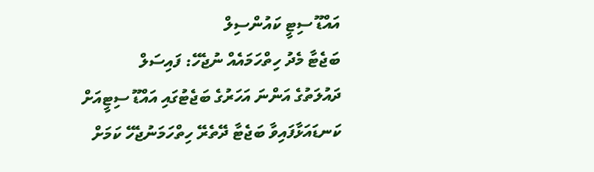އައްޑޫ ސިޓީ ކައުންސިލް
ބަޖެޓާ މެދު ހިތްހަމައެއް ނުޖެހޭ: ފައިސަލް
ދައުލަތުގެ އަންނަ އަހަރުގެ ބަޖެޓުގައި އައްޑޫ ސިޓީއަށް ކަނޑައަޅާފައިވާ ބަޖެޓާ ދޭތެރޭ ހިތްހަމަނުޖެހޭ ކަމަށް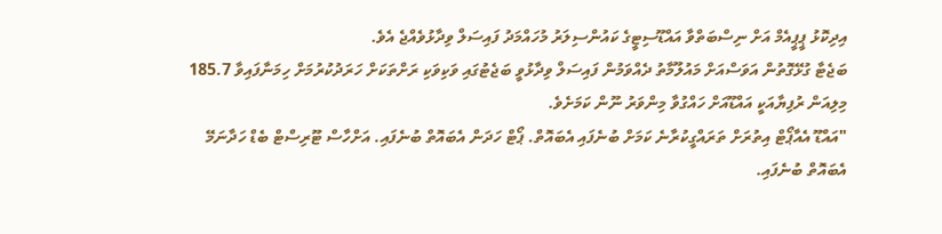އިދިކޮޅު ޕީޕީއެމް އަށް ނިސްބަތްވާ އައްޑޫސިޓީގެ ކައުންސިލަރު މުހައްމަދު ފައިސަލް ވިދާޅުވެއްޖެ އެވެ.
ބަޖެޓާ ގުޅޭގޮތުން އަވަސްއަށް މައުލޫމާތު ދެއްވަމުން ފައިސަލް ވިދާޅުވީ ބަޖެޓުގައި ވަކިވަކި ރަށްތަކަށް ހަރަދުކުރުމަށް ހިމަނާފައިވާ 185.7 މިލިއަން ރުފިޔާއަކީ އައްޑޫއަށް ހައްގުވާ މިންވަރު ނޫން ކަމަށެވެ.
"އައްޑޫ އެއާޕޯޓް އިތުރަށް ތަރައްގީކުރާނެ ކަމަށް ބުނެފައި އެބައޮތް. ޕޯޓް ހަދަން އެބައޮތް ބުނެފައި. އަށްހާސް ޓޫރިސްޓް ބެޑް ހަދާނަމޭ އެބައޮތް ބުނެފައި.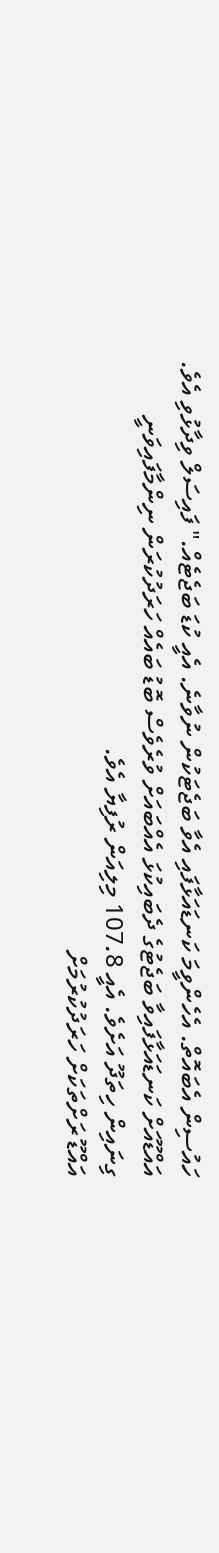ހައުސިން އެބައޮތް. އެހެންވީމަ ކަނޑައަޅާފައި އެވާ ބަޖެޓަކުން ނުވާނެ. އެއީ ކުޑަ ބަޖެޓެއް." ފައިސަލް ވިދާޅުވި އެވެ.
އައްޑޫއަށް ކަނޑައަޅާފައިވާ ބަޖެޓުގެ ދެބައިކުޅަ އެއްބައަށް ވުރެވެސް ބޮޑު ބައެއް ހަރަދުކުރަން ނިންމާފައިވަނީ ގިނައިން ހިތަދޫ އަށެވެ. އެއީ 107.8 މިލިއަން ރުފިޔާ އެވެ.
އައްޑޫ ރަށްތަކަށް ހަރަދުކުރުމަށް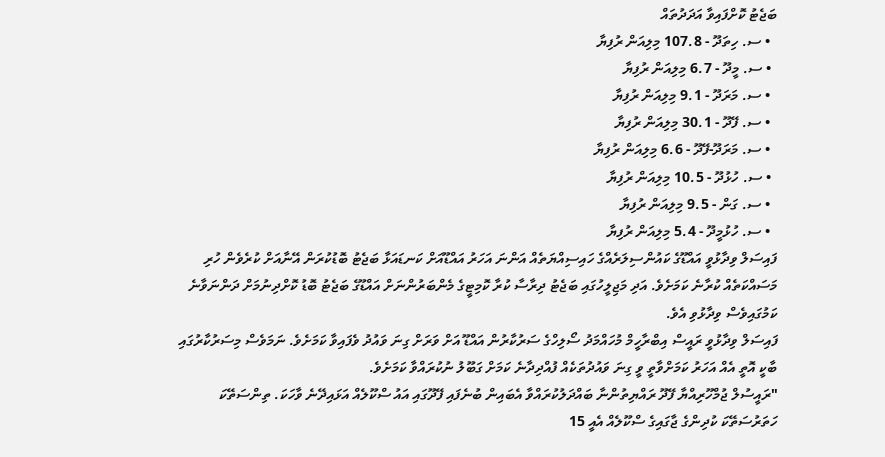ބަޖެޓު ކޮށްފައިވާ އަދަދުތައް
  • ސ. ހިތަދޫ - 107.8 މިލިއަން ރުފިޔާ
  • ސ. މީދޫ - 6.7 މިލިއަން ރުފިޔާ
  • ސ. މަރަދޫ - 9.1 މިލިއަން ރުފިޔާ
  • ސ. ފޭދޫ - 30.1 މިލިއަން ރުފިޔާ
  • ސ. މަރަދޫ-ފޭދޫ - 6.6 މިލިއަން ރުފިޔާ
  • ސ. ހުޅުދޫ - 10.5 މިލިއަން ރުފިޔާ
  • ސ. ގަން - 9.5 މިލިއަން ރުފިޔާ
  • ސ. ހުޅުމީދޫ - 5.4 މިލިއަން ރުފިޔާ
ފައިސަލް ވިދާޅުވީ އައްޑޫގެ ކައުންސިލަރެއްގެ ހައިސިއްޔަތެއް އަންނަ އަހަރު އައްޑޫއަށް ކަނޑައަޅާ ބަޖެޓު ބޮޑުކުރަން އޭނާއަށް ކުރެވެން ހުރި މަސައްކަތެއް ކުރާނެ ކަމަށެވެ. އަދި މަޖިލީހުގައި ބަޖެޓު ދިރާސާ ކުރާ ކޮމިޓީގެ މެންބަރުންނަށް އައްޑޫގެ ބަޖެޓު ބޮޑު ކޮށްދިނުމަށް ދަންނަވާނެ ކަމުގައިވެސް ވިދާޅުވި އެވެ.
ފައިސަލް ވިދާޅުވީ ރައީސް އިބްރާހީމް މުހައްމަދު ސޯލިހްގެ ސަރުކާރުން އައްޑޫ އަށް ވަރަށް ގިނަ ވައުދު ވެފައިވާ ކަމަށެވެ. ނަމަވެސް މިސަރުކާރުގައި ބާކީ އޮތީ އެއް އަހަރު ކަމަށްވާތީ ވީ ގިނަ ވައުދުތަކެއް ފުއްދިދާނެ ކަމަށް ގަބޫލު ނުކުރައްވާ ކަމަށެވެ.
"ރައީސުލް ޖުމްހޫރިއްޔާ ފޭދޫ ރައްޔިތުންނާ ބައްދަލުކުރައްވާ އެބައިން ބުނެފައި ފޭދޫގައި އައު ސްކޫލެއް އަޅައިދޭނެ ވާހަކަ. ތިންސަތޭކަ ހަތަރުސަތޭކަ ކުދިންގެ ޖާގައިގެ ސްކޫލެއް އެއީ 15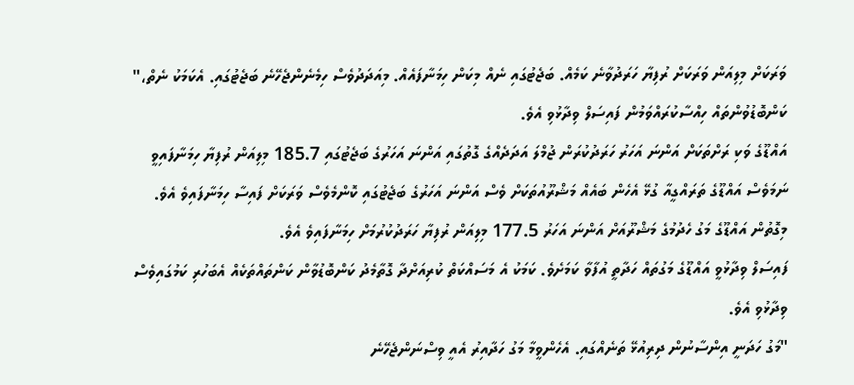ވަރަކަށް މިލިއަން ވަރަކަށް ރުފިޔާ ހަރަދުވާނެ ކަމެއް. ބަޖެޓުގައި ނެއް މިކަން ހިމަނާފައެއް. މިއަދަދުވެސް ހިމެނެންޖެހޭނެ ބަޖެޓުގައި. އެކަމަކު ނެތް،" ކަންބޮޑުވުންތައް ހިއްސާކުރައްވަމުން ފައިސަލް ވިދާޅުވި އެވެ.
އައްޑޫގެ ވަކި ރަށްތަކަށް އަންނަ އަހަރު ހަރަދުކުރަން ޖުމްލަ އަދަދެއްގެ ގޮތުގައި އަންނަ އަހަރުގެ ބަޖެޓުގައި 185.7 މިލިއަން ރުފިޔާ ހިމަނާފައިވީ ނަމަވެސް އައްޑޫގެ ތަރައްގީއާ ގުޅޭ އެހެން ބައެއް މަޝްރޫއުތަކަށް ވެސް އަންނަ އަހަރުގެ ބަޖެޓުގައި ކޮންމެވެސް ވަރަކަށް ފައިސާ ހިމަނާފައިވެ އެވެ.
މިގޮތުން އައްޑޫގެ މަގު ހެދުމުގެ މަޝްރޫއަށް އަންނަ އަހަރު 177.5 މިލިއަން ރުފިޔާ ހަރަދުކުރުމަށް ހިމަނާފައިވެ އެވެ.
ފައިސަލް ވިދާޅުވީ އައްޑޫގެ މަގުތައް ހަދާތީ އުފާވާ ކަމަށެވެ. ކަމަކު އެ މަސައްކަތް ކުރިއަށްދާ ގޮތާމެދު ކަންބޮޑުވާން ކަންތައްތަކެއް އެބަހުރި ކަމުގައިވެސް ވިދާޅުވި އެވެ.
"މަގު ހަދަނީ އިންސާނުން ދިރިއުޅޭ ތަނެއްގައި. އެހެންވީމާ މަގު ހަދާއިރު އެއީ ވިސްނަންޖެހޭނެ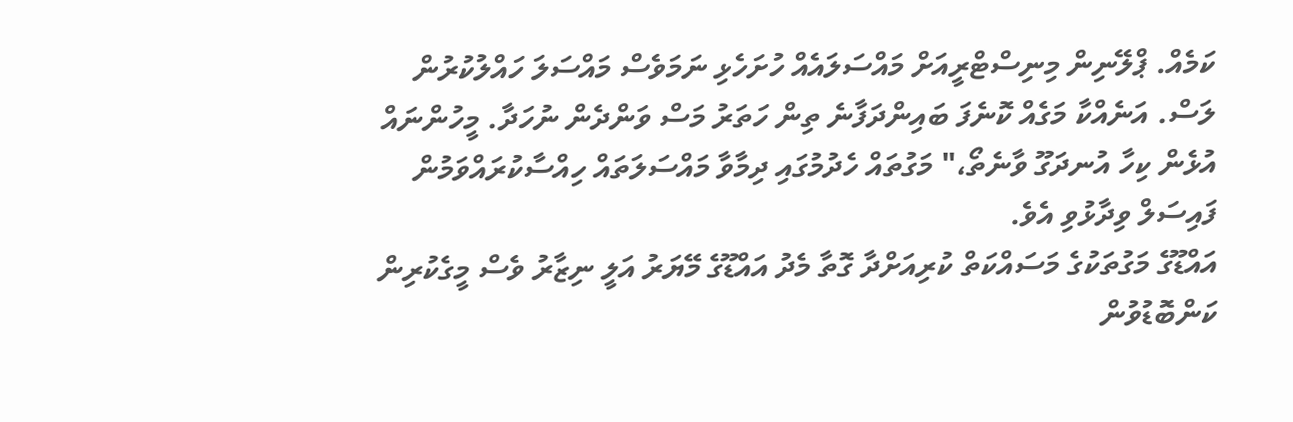ކަމެއް. ޕްލޭނިން މިނިސްޓްރީއަށް މައްސަލައެއް ހުށަހެޅި ނަމަވެސް މައްސަލަ ހައްލުކުރުން ލަސް. އަނެއްކާ މަގެއް ކޮނެފަ ބައިންދަފާނެ ތިން ހަތަރު މަސް ވަންދެން ނުހަދާ. މީހުންނައް އުޅެން ކިހާ އުނދަގޫ ވާނެތޯ،" މަގުތައް ހެދުމުގައި ދިމާވާ މައްސަލަތައް ހިއްސާކުރައްވަމުން ފައިސަލް ވިދާޅުވި އެވެ.
އައްޑޫގެ މަގުތަކުގެ މަސައްކަތް ކުރިއަށްދާ ގޮތާ މެދު އައްޑޫގެ މޭޔަރު އަލީ ނިޒާރު ވެސް މީގެކުރިން ކަންބޮޑުވުން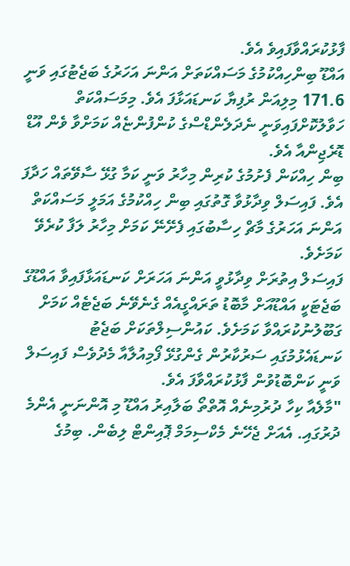ފާޅުކުރައްވާފައިވެ އެވެ.
އައްޑޫ ބިންހިއްކުމުގެ މަސައްކަތަށް އަންނަ އަހަރުގެ ބަޖެޓުގައި ވަނީ 171.6 މިލިއަން ރުފިޔާ ކަނޑައަޅާފަ އެވެ. މިމަސައްކަތް ހަވާލުކޮށްފައިވަނީ ނެދަލެންޑްސްގެ ކުންފުންޏެއް ކަމަށްވާ ވެން އޫޑް ޑޮރެޖިންއާ އެވެ.
ބިން ހިއްކަން ފެށުމުގެ ކުރިން މިހާރު ވަނީ ކަމާ ގުޅޭ ސާވޭތައް ހަދާފަ އެވެ. ފައިސަލް ވިދާޅުވާ ގޮތުގައި ބިން ހިއްކުމުގެ އަމަލީ މަސައްކަތް އަންނަ އަހަރުގެ މާޗް ހިސާބުގައި ފެށޭނޭ ކަމަށް މިހާރު ލަފާ ކުރެވޭ ކަމަށެވެ.
ފައިސަލް އިތުރަށް ވިދާޅުވީ އަންނަ އަހަރަށް ކަނޑައަޅާފައިވާ އައްޑޫގެ ބަޖެޓަކީ އައްޑޫއަށް މާބޮޑު ތަރައްގީއެއް ގެނެވޭނެ ބަޖެޓެއް ކަމަށް ގަބޫލުނުކުރައްވާ ކަމަށެވެ. ކައުންސިލްތަކަށް ބަޖެޓު ކަނޑައެޅުމުގައި ސަރުކާރުން ގެންގުޅޭ ފޯމިއުލާއާ މެދުވެސް ފައިސަލް ވަނީ ކަންބޮޑުވުން ފާޅުކުރައްވާފަ އެވެ.
"މާލެއާ ކިހާ ދުރުމިނެއް އޮތްތޯ ބަލާއިރު އައްޑޫ މި އޮންނަނީ އެންމެ ދުރުގައި. އެއަށް ޖެހޭނެ މެކްސިމަމް ޕޮއިންޓް ލިބެން. ބިމުގެ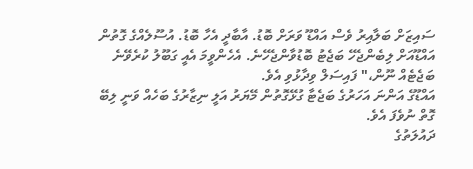ސައިޒަށް ބަލާއިރު ވެސް އައްޑޫ ވަރަށް ބޮޑު. އާބާދީ އެހާ ބޮޑު. އުސޫލެއްގެ ގޮތުން އައްޑޫއަށް ލިބެންޖެހޭ ބަޖެޓު ބޮޑުވާންޖެހޭނެ. އެހެންވީމަ އެއީ ގަބޫލު ކުރެވޭނެ ބަޖެޓެއް ނޫން،" ފައިސަލް ވިދާޅުވި އެވެ.
އައްޑޫގެ އަންނަ އަހަރުގެ ބަޖެޓާ ގުޅޭގޮތުން މޭޔަރު އަލީ ނިޒާރުގެ ބަހެއް ވަނީ ލިބޭ ގޮތް ނުވެފަ އެވެ.
ދައުލަތުގެ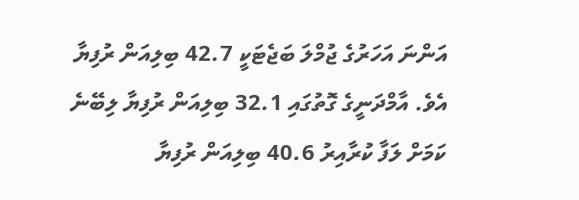އަންނަ އަހަރުގެ ޖުމްލަ ބަޖެޓަކީ 42.7 ބިލިއަން ރުފިޔާ އެވެ. އާމްދަނީގެ ގޮތުގައި 32.1 ބިލިއަން ރުފިޔާ ލިބޭނެ ކަމަށް ލަފާ ކުރާއިރު 40.6 ބިލިއަން ރުފިޔާ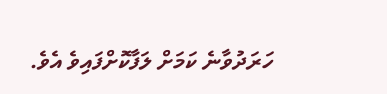ހަރަދުވާނެ ކަމަށް ލަފާކޮށްފައިވެ އެވެ.